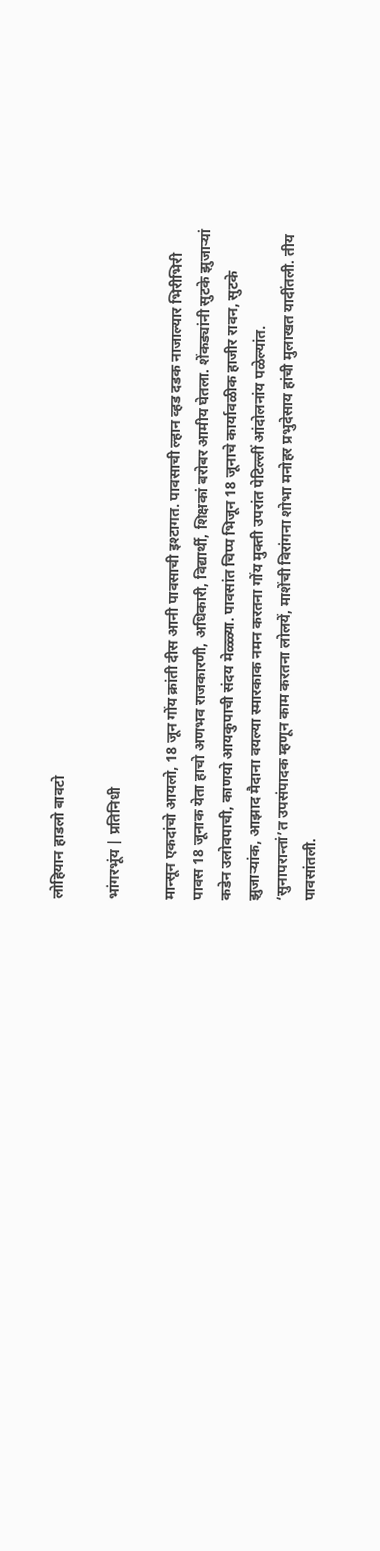लोहियान हाडलो बावटो

भांगरभूंय | प्रतिनिधी

मान्सून एकदांचो आयलो, 18 जून गोंय क्रांती दीस आनी पावसाची इश्टागत. पावसाची ल्हान व्हड दडक नाजाल्यार भिरीभिरी पावस 18 जूनाक येता हाचो अणभव राजकारणी, अधिकारी, विद्यार्थी, शिक्षकां बरोबर आमीय घेतला. शेंकड्यांनी सुटके झुजाऱ्यां कडेन उलोवपाची, काणयो आयकुपाची संदय मेळ्ळ्या. पावसांत चिप्प भिजून 18 जूनाचे कार्यावळीक हाजीर रावन, सुटके झुजाऱ्यांक, आझाद मैदाना वयल्या स्मारकाक नमन करतना गोंय मुक्ती उपरांत पेटिल्लीं आंदोलनांय पळेल्यांत.
‘सुनापरान्तां’त उपसंपादक म्हणून काम करतना लोलयें, माशेंची विरांगना शोभा मनोहर प्रभुदेसाय हांची मुलाखत यादींतली. तीय पावसांतली.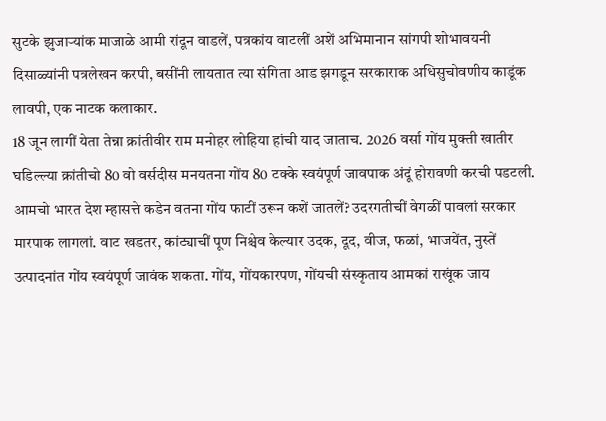सुटके झुजाऱ्यांक माजाळे आमी रांदून वाडलें, पत्रकांय वाटलीं अशें अभिमानान सांगपी शोभावयनी दिसाळ्यांनी पत्रलेखन करपी, बसींनी लायतात त्या संगिता आड झगडून सरकाराक अधिसुचोवणीय काडूंक लावपी, एक नाटक कलाकार.
18 जून लागीं येता तेन्ना क्रांतीवीर राम मनोहर लोहिया हांची याद जाताच. 2026 वर्सा गोंय मुक्ती खातीर घडिल्ल्या क्रांतीचो 80 वो वर्सदीस मनयतना गोंय 80 टक्के स्वयंपूर्ण जावपाक अंदूं होरावणी करची पडटली. आमचो भारत देश म्हासत्ते कडेन वतना गोंय फाटीं उरून कशें जातलें? उदरगतीचीं वेगळीं पावलां सरकार मारपाक लागलां. वाट खडतर, कांट्याचीं पूण निश्चेव केल्यार उदक, दूद, वीज, फळां, भाजयेंत, नुस्तें उत्पादनांत गोंय स्वयंपूर्ण जावंक शकता. गोंय, गोंयकारपण, गोंयची संस्कृताय आमकां राखूंक जाय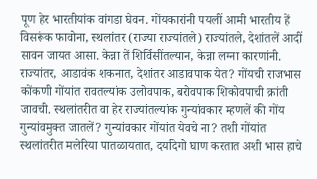पूण हेर भारतीयांक वांगडा घेवन. गोंयकारांनी पयलीं आमी भारतीय हें विसरूंक फावोना, स्थलांतर (राज्या राज्यांतले) राज्यांतले, देशांतलें आदीं सावन जायत आसा. केन्ना तें शिर्विसींतल्यान, केन्ना लग्ना कारणांनी. राज्यांतर, आडावंक शकनात, देशांतर आडावपाक येत? गोंयची राजभास कोंकणी गोंयांत रावतल्यांक उलोवपाक, बरोवपाक शिकोवपाची क्रांती जावची. स्थलांतरीत वा हेर राज्यांतल्यांक गुन्यांवकार म्हणलें की गोंय गुन्यांवमुक्त जातलें? गुन्यांवकार गोंयांत येवचे ना? तशी गोंयांत स्थलांतरीत मलेरिया पातळायतात, दर्यादेगो घाण करतात अशी भास हाचे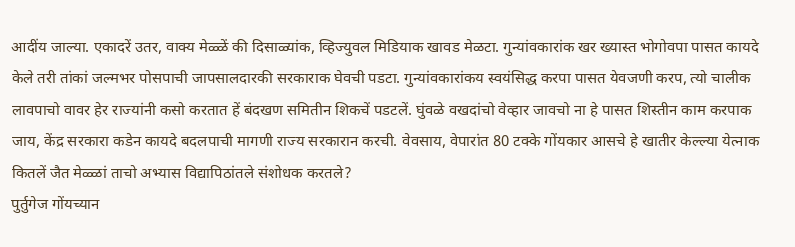आदींय जाल्या. एकादरें उतर, वाक्य मेळ्ळें की दिसाळ्यांक, व्हिज्युवल मिडियाक खावड मेळटा. गुन्यांवकारांक खर ख्यास्त भोगोवपा पासत कायदे केले तरी तांकां जल्मभर पोसपाची जापसालदारकी सरकाराक घेवची पडटा. गुन्यांवकारांकय स्वयंसिद्ध करपा पासत येवजणी करप, त्यो चालीक लावपाचो वावर हेर राज्यांनी कसो करतात हें बंदखण समितीन शिकचें पडटलें. घुंवळे वखदांचो वेव्हार जावचो ना हे पासत शिस्तीन काम करपाक जाय, केंद्र सरकारा कडेन कायदे बदलपाची मागणी राज्य सरकारान करची. वेवसाय, वेपारांत 80 टक्के गोंयकार आसचे हे खातीर केल्ल्या येत्नाक कितलें जैत मेळ्ळां ताचो अभ्यास विद्यापिठांतले संशोधक करतले?
पुर्तुगेज गोंयच्यान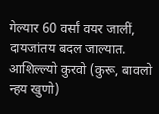गेल्यार 60 वर्सां वयर जालीं, दायजांतय बदल जाल्यात. आशिल्ल्यो कुरवो (कुरू, बावलो न्हय खुणो)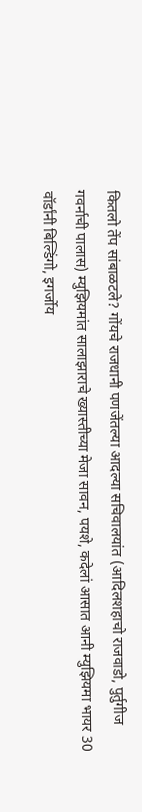कितलो तेंप सांबाळटले? गोंयचे राजधानी पणजेंतल्या आदल्या सचिवालयांत (आदिलशहाचो राजवाडो, पुर्तुगीज गवर्नाची पालास) म्युझियमांत सालाझाराचे ख्यास्तीच्या मेजा सावन, पयशे, कदेलां आसात आनी म्युझियमा भायर 30 वॉर्डांनी बिल्डिंगो, इगर्जोय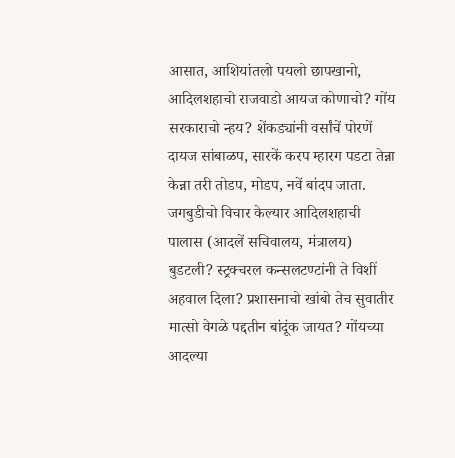आसात, आशियांतलो पयलो छापखानो, आदिलशहाचो राजवाडो आयज कोणाचो? गोंय सरकाराचो न्हय? शेंकड्यांनी वर्सांचें पोरणें दायज सांबाळप, सारकें करप म्हारग पडटा तेन्ना केन्ना तरी तोडप, मोडप, नवें बांदप जाता. जगबुडीचो विचार केल्यार आदिलशहाची पालास (आदलें सचिवालय, मंत्रालय) बुडटली? स्ट्रक्चरल कन्सलटण्टांनी ते विशीं अहवाल दिला? प्रशासनाचो खांबो तेच सुवातीर मात्सो वेगळे पद्दतीन बांदूंक जायत? गोंयच्या आदल्या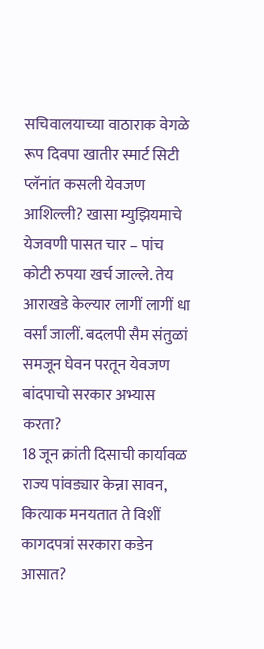सचिवालयाच्या वाठाराक वेगळे रूप दिवपा खातीर स्मार्ट सिटी प्लॅनांत कसली येवजण आशिल्ली? खासा म्युझियमाचे येजवणी पासत चार – पांच कोटी रुपया खर्च जाल्ले. तेय आराखडे केल्यार लागीं लागीं धा वर्सां जालीं. बदलपी सैम संतुळां समजून घेवन परतून येवजण बांदपाचो सरकार अभ्यास करता?
18 जून क्रांती दिसाची कार्यावळ राज्य पांवड्यार केन्ना सावन, कित्याक मनयतात ते विशीं कागदपत्रां सरकारा कडेन आसात?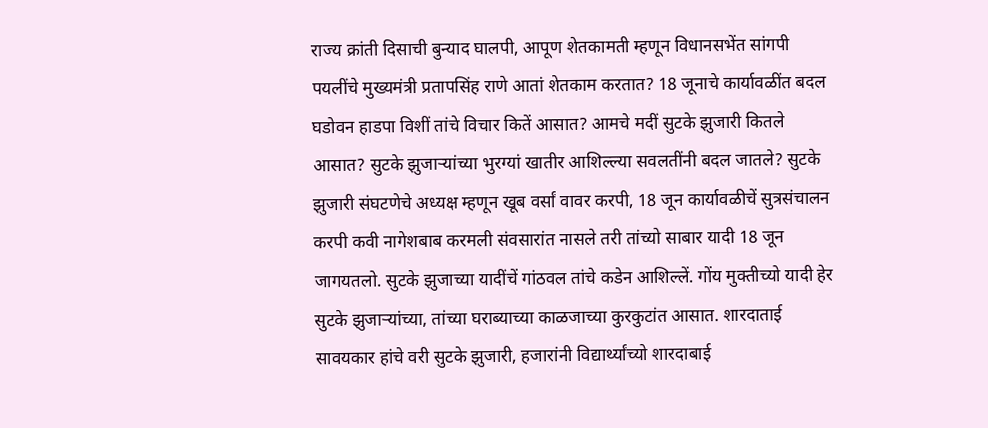राज्य क्रांती दिसाची बुन्याद घालपी, आपूण शेतकामती म्हणून विधानसभेंत सांगपी पयलींचे मुख्यमंत्री प्रतापसिंह राणे आतां शेतकाम करतात? 18 जूनाचे कार्यावळींत बदल घडोवन हाडपा विशीं तांचे विचार कितें आसात? आमचे मदीं सुटके झुजारी कितले आसात? सुटके झुजाऱ्यांच्या भुरग्यां खातीर आशिल्ल्या सवलतींनी बदल जातले? सुटके झुजारी संघटणेचे अध्यक्ष म्हणून खूब वर्सां वावर करपी, 18 जून कार्यावळीचें सुत्रसंचालन करपी कवी नागेशबाब करमली संवसारांत नासले तरी तांच्यो साबार यादी 18 जून जागयतलो. सुटके झुजाच्या यादींचें गांठवल तांचे कडेन आशिल्लें. गोंय मुक्तीच्यो यादी हेर सुटके झुजाऱ्यांच्या, तांच्या घराब्याच्या काळजाच्या कुरकुटांत आसात. शारदाताई सावयकार हांचे वरी सुटके झुजारी, हजारांनी विद्यार्थ्यांच्यो शारदाबाई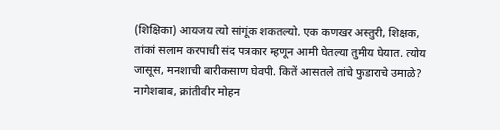(शिक्षिका) आयजय त्यो सांगूंक शकतल्यो. एक कणखर अस्तुरी, शिक्षक, तांकां सलाम करपाची संद पत्रकार म्हणून आमी घेतल्या तुमीय घेयात. त्योय जासूस, मनशाची बारीकसाण घेवपी. कितें आसतले तांचे फुडाराचे उमाळे? नागेशबाब, क्रांतीवीर मोहन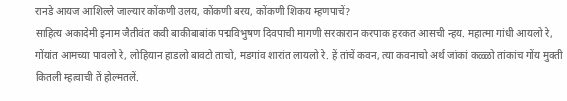रानडे आयज आशिल्ले जाल्यार कोंकणी उलय, कोंकणी बरय, कोंकणी शिकय म्हणपाचें?
साहित्य अकादेमी इनाम जैतीवंत कवी बाकीबाबांक पद्मविभुषण दिवपाची मागणी सरकारान करपाक हरकत आसची न्हय. महात्मा गांधी आयलो रे, गोंयांत आमच्या पावलो रे, लोहियान हाडलो बावटो ताचो, मडगांव शारांत लायलो रे. हें तांचें कवन, त्या कवनाचो अर्थ जांकां कळ्ळो तांकांच गोंय मुक्ती कितली म्हत्वाची तें होल्मतलें.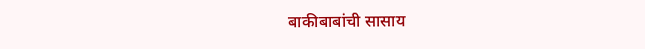बाकीबाबांची सासाय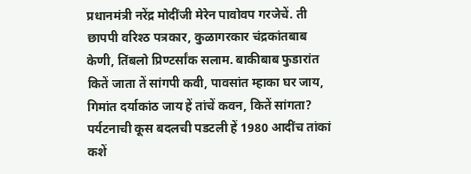प्रधानमंत्री नरेंद्र मोदींजी मेरेन पावोवप गरजेचें. ती छापपी वरिश्ठ पत्रकार, कुळागरकार चंद्रकांतबाब केणी, तिंबलो प्रिण्टर्सांक सलाम. बाकीबाब फुडारांत कितें जाता तें सांगपी कवी, पावसांत म्हाका घर जाय, गिमांत दर्याकांठ जाय हें तांचें कवन, कितें सांगता? पर्यटनाची कूस बदलची पडटली हें 1980 आदींच तांकां कशें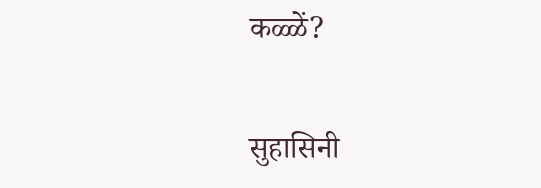कळ्ळें?

सुहासिनी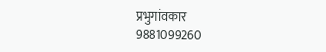प्रभुगांवकार
9881099260